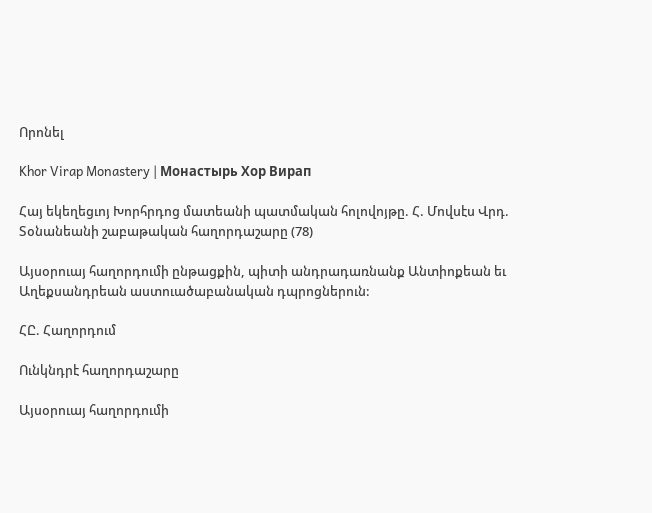Որոնել

Khor Virap Monastery | Монастырь Хор Вирап

Հայ եկեղեցւոյ Խորհրդոց մատեանի պատմական հոլովոյթը. Հ. Մովսէս Վրդ. Տօնանեանի շաբաթական հաղորդաշարը (78)

Այսօրուայ հաղորդումի ընթացքին, պիտի անդրադառնանք Անտիոքեան եւ Աղեքսանդրեան աստուածաբանական դպրոցներուն:

ՀԸ. Հաղորդում

Ունկնդրէ հաղորդաշարը

Այսօրուայ հաղորդումի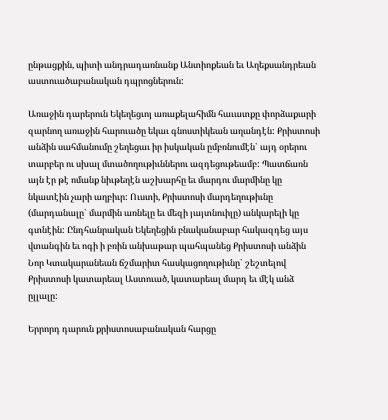ընթացքին, պիտի անդրադառնանք Անտիոքեան եւ Աղեքսանդրեան աստուածաբանական դպրոցներուն:

Առաջին դարերուն Եկեղեցւոյ առաքելահիմն հաւատքը փորձաքարի զարնող առաջին հարուածը եկաւ գնոստիկեան աղանդէն: Քրիստոսի անձին սահմանումը շեղեցաւ իր իսկական ըմբռնումէն` այդ օրերու տարբեր ու սխալ մտածողութիւններու ազդեցութեամբ: Պատճառն այն էր թէ ոմանք նիւթեղէն աշխարհը եւ մարդու մարմինը կը նկատէին չարի աղբիւր: Ուստի, Քրիստոսի մարդեղութիւնը (մարդանալը` մարմին առնելը եւ մեզի յայտնուիլը) անկարելի կը գտնէին: Ընդհանրական Եկեղեցին բնականաբար հակազդեց այս վտանգին եւ ոգի ի բռին անխաթար պահպանեց Քրիստոսի անձին Նոր Կտակարանեան ճշմարիտ հասկացողութիւնը` շեշտելով Քրիստոսի կատարեալ Աստուած, կատարեալ մարդ եւ մէկ անձ ըլլալը:

Երրորդ դարուն քրիստոսաբանական հարցը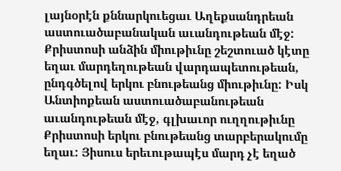լայնօրէն քննարկուեցաւ Աղեքսանդրեան աստուածաբանական աւանդութեան մէջ: Քրիստոսի անձին միութիւնը շեշտուած կէտը եղաւ մարդեղութեան վարդապետութեան, ընդգծելով երկու բնութեանց միութիւնը: Իսկ Անտիոքեան աստուածաբանութեան աւանդութեան մէջ, գլխաւոր ուղղութիւնը Քրիստոսի երկու բնութեանց տարբերակումը եղաւ: Յիսուս երեւութապէս մարդ չէ եղած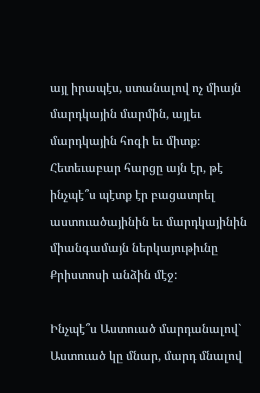այլ իրապէս, ստանալով ոչ միայն մարդկային մարմին, այլեւ մարդկային հոգի եւ միտք։ Հետեւաբար հարցը այն էր, թէ ինչպէ՞ս պէտք էր բացատրել աստուածայինին եւ մարդկայինին միանգամայն ներկայութիւնը Քրիստոսի անձին մէջ:

Ինչպէ՞ս Աստուած մարդանալով` Աստուած կը մնար, մարդ մնալով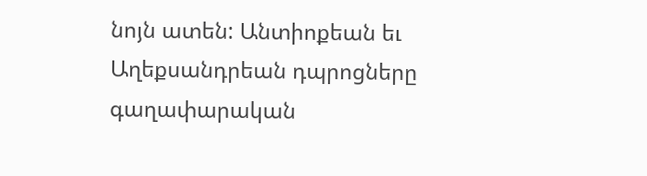նոյն ատեն: Անտիոքեան եւ Աղեքսանդրեան դպրոցները գաղափարական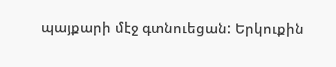պայքարի մէջ գտնուեցան: Երկուքին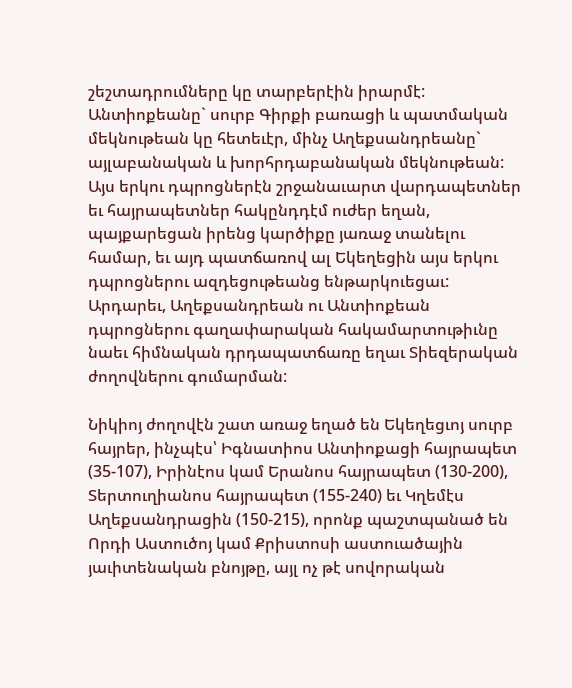շեշտադրումները կը տարբերէին իրարմէ: Անտիոքեանը` սուրբ Գիրքի բառացի և պատմական մեկնութեան կը հետեւէր, մինչ Աղեքսանդրեանը` այլաբանական և խորհրդաբանական մեկնութեան: Այս երկու դպրոցներէն շրջանաւարտ վարդապետներ եւ հայրապետներ հակընդդէմ ուժեր եղան, պայքարեցան իրենց կարծիքը յառաջ տանելու համար, եւ այդ պատճառով ալ Եկեղեցին այս երկու դպրոցներու ազդեցութեանց ենթարկուեցաւ: Արդարեւ, Աղեքսանդրեան ու Անտիոքեան դպրոցներու գաղափարական հակամարտութիւնը նաեւ հիմնական դրդապատճառը եղաւ Տիեզերական ժողովներու գումարման:

Նիկիոյ ժողովէն շատ առաջ եղած են Եկեղեցւոյ սուրբ հայրեր, ինչպէս՝ Իգնատիոս Անտիոքացի հայրապետ (35-107), Իրինէոս կամ Երանոս հայրապետ (130-200), Տերտուղիանոս հայրապետ (155-240) եւ Կղեմէս Աղեքսանդրացին (150-215), որոնք պաշտպանած են Որդի Աստուծոյ կամ Քրիստոսի աստուածային յաւիտենական բնոյթը, այլ ոչ թէ սովորական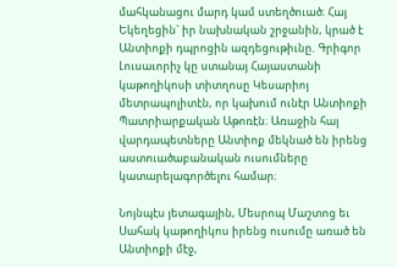մահկանացու մարդ կամ ստեղծուած։ Հայ Եկեղեցին` իր նախնական շրջանին, կրած է Անտիոքի դպրոցին ազդեցութիւնը. Գրիգոր Լուսաւորիչ կը ստանայ Հայաստանի կաթողիկոսի տիտղոսը Կեսարիոյ մետրապոլիտէն, որ կախում ունէր Անտիոքի Պատրիարքական Աթոռէն։ Առաջին հայ վարդապետները Անտիոք մեկնած են իրենց աստուածաբանական ուսումները կատարելագործելու համար։

Նոյնպէս յետագային, Մեսրոպ Մաշտոց եւ Սահակ կաթողիկոս իրենց ուսումը առած են Անտիոքի մէջ,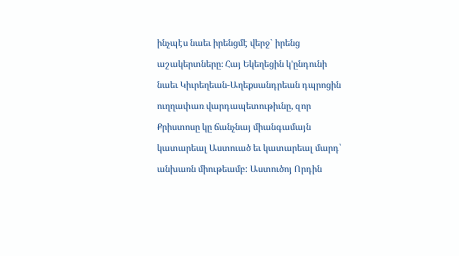ինչպէս նաեւ իրենցմէ վերջ` իրենց աշակերտները։ Հայ Եկեղեցին կ'ընդունի նաեւ Կիւրեղեան-Աղեքսանդրեան դպրոցին ուղղափառ վարդապետութիւնը, զոր Քրիստոսը կը ճանչնայ միանգամայն կատարեալ Աստուած եւ կատարեալ մարդ՝ անխառն միութեամբ: Աստուծոյ Որդին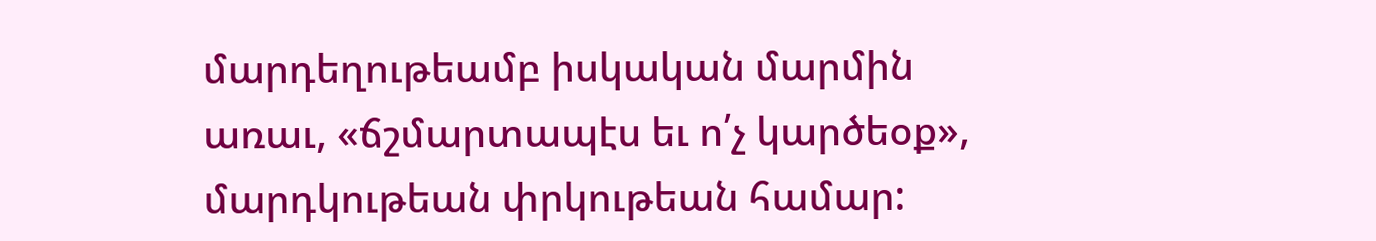մարդեղութեամբ իսկական մարմին առաւ, «ճշմարտապէս եւ ո՛չ կարծեօք», մարդկութեան փրկութեան համար: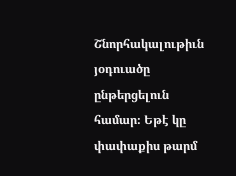Շնորհակալութիւն յօդուածը ընթերցելուն համար։ Եթէ կը փափաքիս թարմ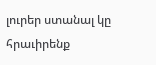լուրեր ստանալ կը հրաւիրենք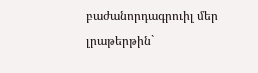բաժանորդագրուիլ մեր լրաթերթին`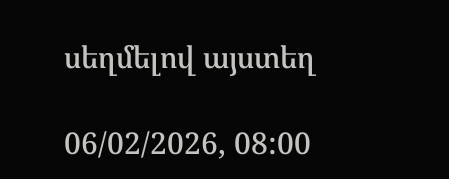սեղմելով այստեղ

06/02/2026, 08:00